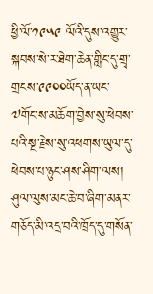ཕྱི་ལོ་༡༩༥༩ ལོའི་དུས་འགྱུར་སྐབས་སེ་ར་ཐེག་ཆེན་གླིང་དུ་གྲྭ་གྲངས་༩༩༠༠ཡོད་ན་ཡང་༧གོང་ས་མཆོག་བྱེས་སུ་ཕེབས་པའི་སྔ་རྗེས་སུ་འཕགས་ཡུལ་དུ་ཕེབས་པ་ཉུང་ཤས་ཤིག་ལས། ཤུལ་ལུས་མང་ཆེ་བ་ཞིག་མནར་གཅོད་མི་འདྲ་བའི་ཁྲོད་དུ་གསོན་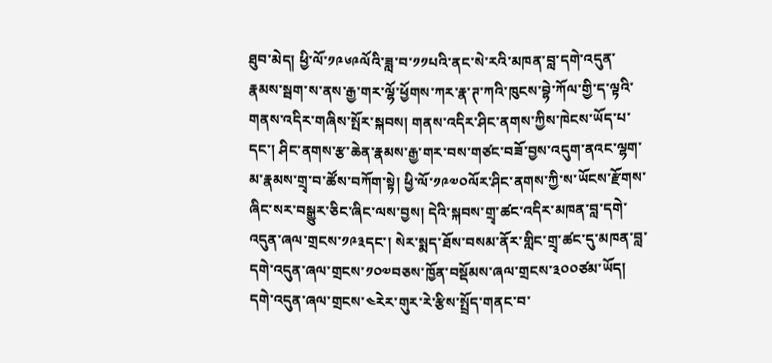ཐུབ་མེད། ཕྱི་ལོ་༡༩༦༩ལོའི་ཟླ་བ་༡༡པའི་ནང་སེ་རའི་མཁན་བླ་དགེ་འདུན་རྣམས་སྦག་ས་ནས་རྒྱ་གར་ལྷོ་ཕྱོགས་ཀར་རྣ་ཊ་ཀའི་ཁུངས་བྷེ་ཀོལ་གྱི་ད་ལྟའི་གནས་འདིར་གཞིས་སྤོར་སྐབས། གནས་འདིར་ཤིང་ནགས་ཀྱིས་ཁེངས་ཡོད་པ་དང་། ཤིང་ནགས་རྩ་ཆེན་རྣམས་རྒྱ་གར་བས་གཙང་བཟོ་བྱས་འདུག་ནའང་ལྷག་མ་རྣམས་གྲྭ་བ་ཚོས་བཀོག་སྟེ། ཕྱི་ལོ་༡༩༧༠ལོར་ཤིང་ནགས་ཀྱི་ས་ཡོངས་རྫོགས་ཞིང་སར་བསྒྱུར་ཅིང་ཞིང་ལས་བྱས། དེའི་སྐབས་གྲྭ་ཚང་འདིར་མཁན་བླ་དགེ་འདུན་ཞལ་གྲངས་༡༩༣དང་། སེར་སྨད་ཐོས་བསམ་ནོར་གླིང་གྲྭ་ཚང་དུ་མཁན་བླ་དགེ་འདུན་ཞལ་གྲངས་༡༠༧བཅས་ཁྱོན་བསྡོམས་ཞལ་གྲངས་༣༠༠ཙམ་ཡོད། དགེ་འདུན་ཞལ་གྲངས་༤རེར་གུར་རེ་རྩིས་སྤྲོད་གནང་བ་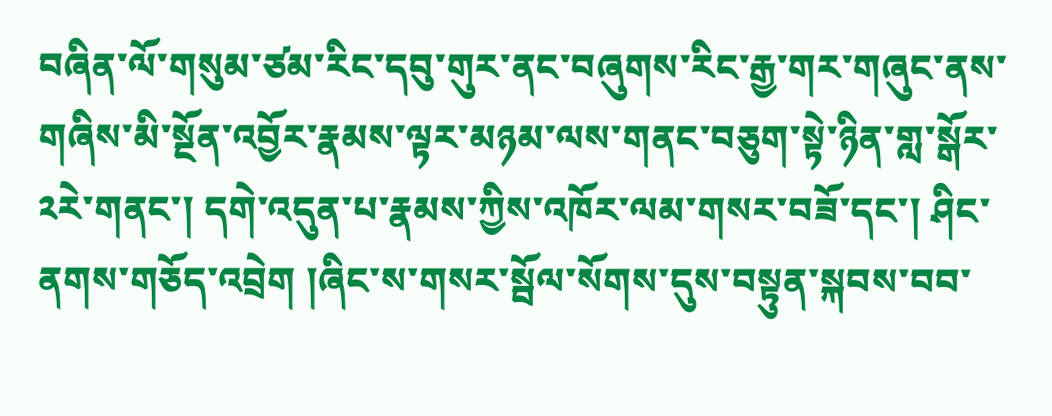བཞིན་ལོ་གསུམ་ཙམ་རིང་དབུ་གུར་ནང་བཞུགས་རིང་རྒྱ་གར་གཞུང་ནས་གཞིས་མི་སྔོན་འབྱོར་རྣམས་ལྟར་མཉམ་ལས་གནང་བཅུག་སྟེ་ཉིན་གླ་སྒོར་༢རེ་གནང་། དགེ་འདུན་པ་རྣམས་ཀྱིས་འཁོར་ལམ་གསར་བཟོ་དང་། ཤིང་ནགས་གཅོད་འབྲེག །ཞིང་ས་གསར་སྦོལ་སོགས་དུས་བསྟུན་སྐབས་བབ་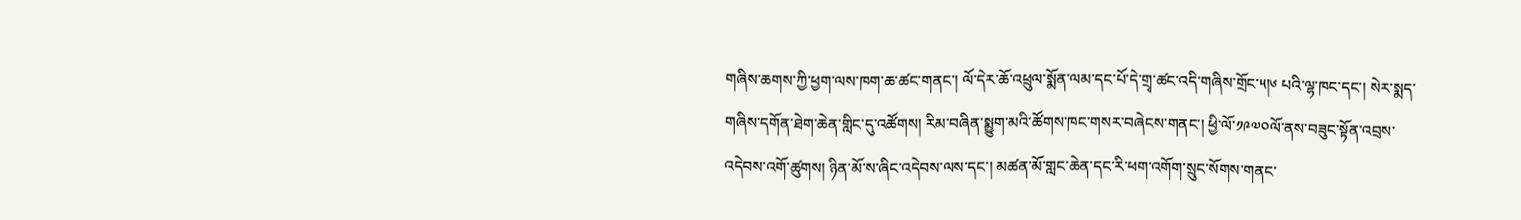གཞིས་ཆགས་ཀྱི་ཕྱག་ལས་ཁག་ཆ་ཚང་གནང་། ལོ་དེར་ཆོ་འཕྲུལ་སྨོན་ལམ་དང་པོ་དེ་གྲྭ་ཚང་འདི་གཞིས་གྲོང་༥།༦ པའི་ལྷ་ཁང་དང་། སེར་སྨད་གཞིས་དགོན་ཐེག་ཆེན་གླིང་དུ་འཚོགས། རིམ་བཞིན་སྨྱུག་མའི་ཚོགས་ཁང་གསར་བཞེངས་གནང་། ཕྱི་ལོ་༡༩༧༠ལོ་ནས་བཟུང་སྟོན་འབྲས་འདེབས་འགོ་ཚུགས། ཉིན་མོ་ས་ཞིང་འདེབས་ལས་དང་། མཚན་མོ་གླང་ཆེན་དང་རི་ཕག་འགོག་སྲུང་སོགས་གནང་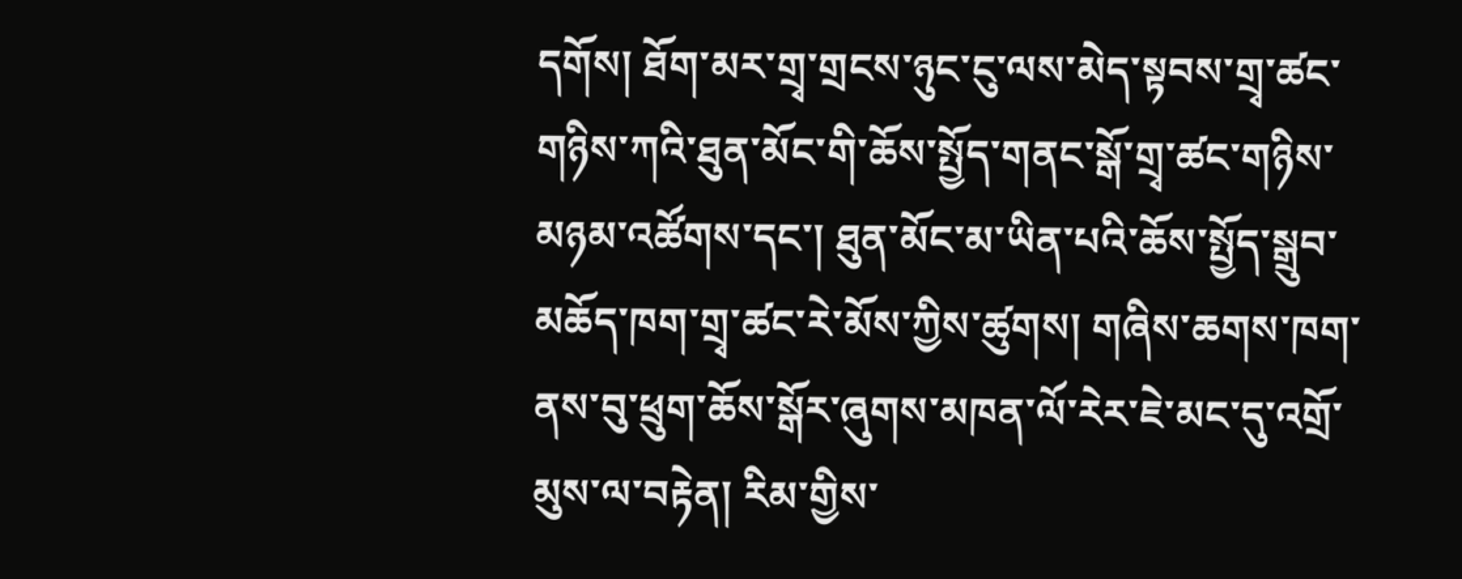དགོས། ཐོག་མར་གྲྭ་གྲངས་ཉུང་ངུ་ལས་མེད་སྟབས་གྲྭ་ཚང་གཉིས་ཀའི་ཐུན་མོང་གི་ཆོས་སྤྱོད་གནང་སྒོ་གྲྭ་ཚང་གཉིས་མཉམ་འཚོགས་དང་། ཐུན་མོང་མ་ཡིན་པའི་ཆོས་སྤྱོད་སྒྲུབ་མཆོད་ཁག་གྲྭ་ཚང་རེ་མོས་ཀྱིས་ཚུགས། གཞིས་ཆགས་ཁག་ནས་བུ་ཕྲུག་ཆོས་སྒོར་ཞུགས་མཁན་ལོ་རེར་ཇེ་མང་དུ་འགྲོ་མུས་ལ་བརྟེན། རིམ་གྱིས་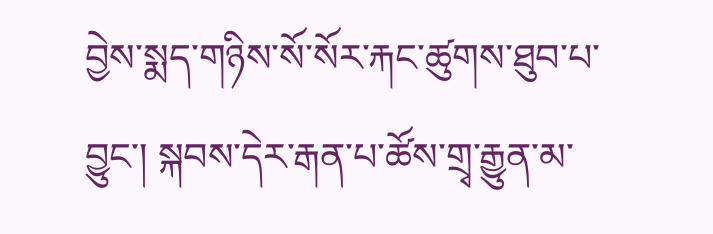བྱེས་སྨད་གཉིས་སོ་སོར་རྐང་ཚུགས་ཐུབ་པ་བྱུང་། སྐབས་དེར་རྒན་པ་ཚོས་གྲྭ་རྒྱུན་མ་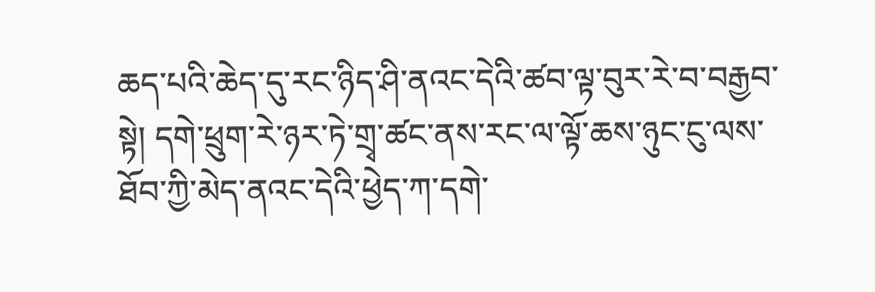ཆད་པའི་ཆེད་དུ་རང་ཉིད་ཤི་ནའང་དེའི་ཚབ་ལྟ་བུར་རེ་བ་བརྒྱབ་སྟེ། དགེ་ཕྲུག་རེ་ཉར་ཏེ་གྲྭ་ཚང་ནས་རང་ལ་ལྟོ་ཆས་ཉུང་ངུ་ལས་ཐོབ་ཀྱི་མེད་ནའང་དེའི་ཕྱེད་ཀ་དགེ་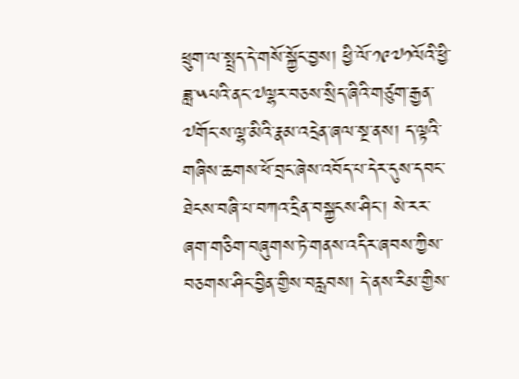ཕྲུག་ལ་སྤྲད་དེ་གསོ་སྐྱོང་བྱས། ཕྱི་ལོ་༡༩༧༡ལོའི་ཕྱི་ཟླ་༥པའི་ནང་༧ལྷར་བཅས་སྲིད་ཞིའི་གཙུག་རྒྱན་༧གོང་ས་ལྷ་མིའི་རྣམ་འདྲེན་ཞལ་སྔ་ནས། ད་ལྟའི་གཞིས་ཆགས་ཕོ་བྲང་ཞེས་འབོད་པ་དེར་དུས་དབང་ཐེངས་བཞི་པ་བཀའ་དྲིན་བསྐྱངས་ཤིང་། སེ་རར་ཞག་གཅིག་བཞུགས་ཏེ་གནས་འདིར་ཞབས་ཀྱིས་བཅགས་ཤིང་བྱིན་གྱིས་བརླབས། དེ་ནས་རིམ་གྱིས་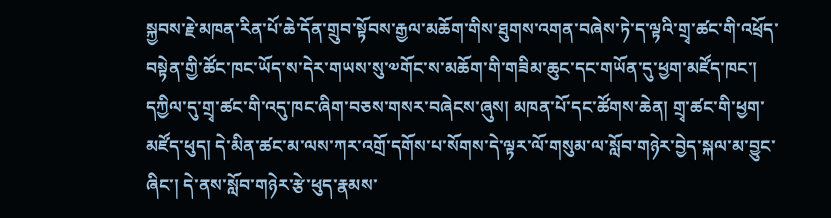སྐྱབས་རྗེ་མཁན་རིན་པོ་ཆེ་དོན་གྲུབ་སྟོབས་རྒྱལ་མཆོག་གིས་ཐུགས་འགན་བཞེས་ཏེ་ད་ལྟའི་གྲྭ་ཚང་གི་འཕྲོད་བསྟེན་གྱི་ཚོང་ཁང་ཡོད་ས་དེར་གཡས་སུ་༧གོང་ས་མཆོག་གི་གཟིམ་ཆུང་དང་གཡོན་དུ་ཕྱག་མཛོད་ཁང་། དཀྱིལ་དུ་གྲྭ་ཚང་གི་འདུ་ཁང་ཞིག་བཅས་གསར་བཞེངས་ཞུས། མཁན་པོ་དང་ཚོགས་ཆེན། གྲྭ་ཚང་གི་ཕྱག་མཛོད་ཕུད། དེ་མིན་ཚང་མ་ལས་ཀར་འགྲོ་དགོས་པ་སོགས་དེ་ལྟར་ལོ་གསུམ་ལ་སློབ་གཉེར་བྱེད་སྐལ་མ་བྱུང་ཞིང་། དེ་ནས་སློབ་གཉེར་རྩེ་ཕུད་རྣམས་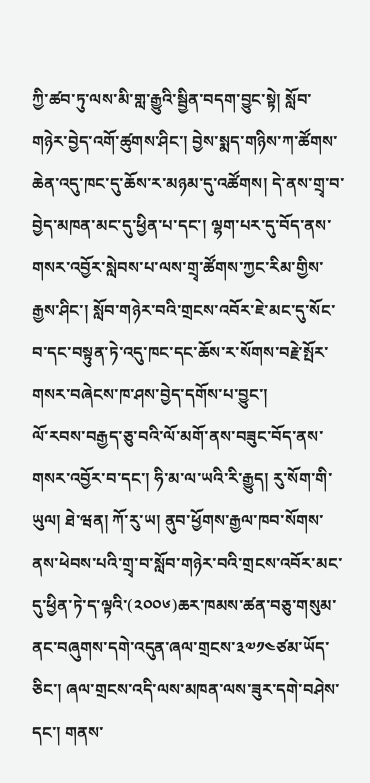ཀྱི་ཚབ་ཏུ་ལས་མི་གླ་རྒྱུའི་སྦྱིན་བདག་བྱུང་སྟེ། སློབ་གཉེར་བྱེད་འགོ་ཚུགས་ཤིང་། བྱེས་སྨད་གཉིས་ཀ་ཚོགས་ཆེན་འདུ་ཁང་དུ་ཆོས་ར་མཉམ་དུ་འཚོགས། དེ་ནས་གྲྭ་བ་བྱེད་མཁན་མང་དུ་ཕྱིན་པ་དང་། ལྷག་པར་དུ་བོད་ནས་གསར་འབྱོར་སླེབས་པ་ལས་གྲྭ་ཚོགས་ཀྱང་རིམ་གྱིས་རྒྱས་ཤིང་། སློབ་གཉེར་བའི་གྲངས་འབོར་ཇེ་མང་དུ་སོང་བ་དང་བསྟུན་ཏེ་འདུ་ཁང་དང་ཆོས་ར་སོགས་བརྗེ་སྤོར་གསར་བཞེངས་ཁ་ཤས་བྱེད་དགོས་པ་བྱུང་།
ལོ་རབས་བརྒྱད་ཅུ་བའི་ལོ་མགོ་ནས་བཟུང་བོད་ནས་གསར་འབྱོར་བ་དང་། ཧི་མ་ལ་ཡའི་རི་རྒྱུད། རུ་སོག་གི་ཡུལ། ཐེ་ཝན། ཀོ་རུ་ཡ། ནུབ་ཕྱོགས་རྒྱལ་ཁབ་སོགས་ནས་ཕེབས་པའི་གྲྭ་བ་སློབ་གཉེར་བའི་གྲངས་འབོར་མང་དུ་ཕྱིན་ཏེ་ད་ལྟའི་(༢༠༠༦)ཆར་ཁམས་ཚན་བཅུ་གསུམ་ནང་བཞུགས་དགེ་འདུན་ཞལ་གྲངས་༣༧༡༤ཙམ་ཡོད་ཅིང་། ཞལ་གྲངས་འདི་ལས་མཁན་ལས་ཟུར་དགེ་བཤེས་དང་། གནས་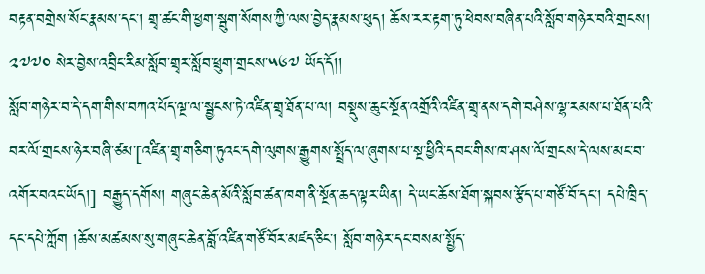བརྟན་བགྲེས་སོང་རྣམས་དང་། གྲྭ་ཚང་གི་ཕྱག་སྦུག་སོགས་ཀྱི་ལས་བྱེད་རྣམས་ཕུད། ཆོས་རར་རྟག་ཏུ་ཕེབས་བཞིན་པའི་སློབ་གཉེར་བའི་གྲངས། ༢༧༧༠ སེར་བྱེས་འབྲིང་རིམ་སློབ་གྲྭར་སློབ་ཕྲུག་གྲངས་༥༦༧ ཡོད་དོ།།
སློབ་གཉེར་བ་དེ་དག་གིས་བཀའ་པོད་ལྔ་ལ་སྦྱངས་ཏེ་འཛིན་གྲྭ་ཐོན་པ་ལ། བསྡུས་ཆུང་སྔོན་འགྲོའི་འཛིན་གྲྭ་ནས་དགེ་བཤེས་ལྷ་རམས་པ་ཐོན་པའི་བར་ལོ་གྲངས་ཉེར་བཞི་ཙམ་[འཛིན་གྲྭ་གཅིག་ཏུའང་དགེ་ལུགས་རྒྱུགས་སྤྲོད་ལ་ཞུགས་པ་སྔ་ཕྱིའི་དབང་གིས་ཁ་ཤས་ལོ་གྲངས་དེ་ལས་མང་བ་འགོར་བའང་ཡོད།] བརྒྱུད་དགོས། གཞུང་ཆེན་མོའི་སློབ་ཚན་ཁག་ནི་སྔོན་ཆད་ལྟར་ཡིན། དེ་ཡང་ཆོས་ཐོག་སྐབས་རྩོད་པ་གཙོ་བོ་དང་། དཔེ་ཁྲིད་དང་དཔེ་ཀློག །ཆོས་མཚམས་སུ་གཞུང་ཆེན་བློ་འཛིན་གཙོ་བོར་མཛད་ཅིང་། སློབ་གཉེར་དང་བསམ་སྤྱོད་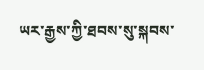ཡར་རྒྱས་ཀྱི་ཐབས་སུ་སྐབས་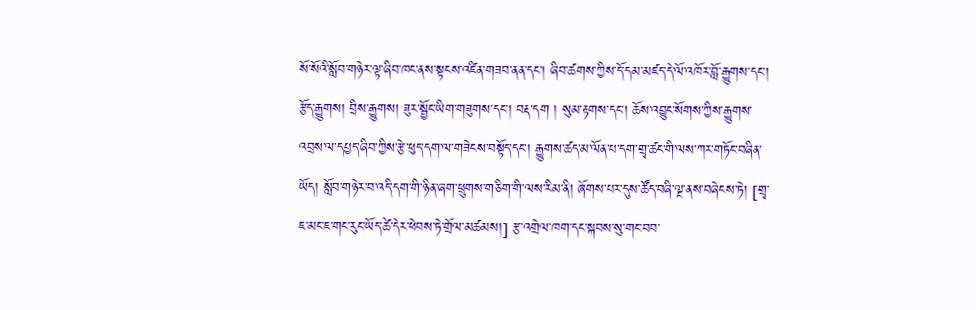སོ་སོའི་སློབ་གཉེར་ལྟ་ཞིབ་ཁང་ནས་སྟངས་འཛིན་གཟབ་ནན་དང་། ཞིབ་ཚགས་ཀྱིས་དོ་དམ་མཛད་དེ་ལོ་འཁོར་བློ་རྒྱུགས་དང་། རྩོད་རྒྱུགས། བྲིས་རྒྱུགས། ཟུར་སྦྱོང་ཡིག་གཟུགས་དང་། བརྡ་དག ། སུམ་རྟགས་དང་། ཆོས་འབྱུང་སོགས་ཀྱིས་རྒྱུགས་འབྲས་ལ་དཔྱད་ཞིབ་ཀྱིས་རྩེ་ཕུད་དག་ལ་གཟེངས་བསྟོད་དང་། རྒྱུགས་ཚད་མ་ལོན་པ་དག་གྲྭ་ཚང་གི་ལས་ཀར་གཏོང་བཞིན་ཡོད། སློབ་གཉེར་བ་འདི་དག་གི་ཉིན་ཞག་ཕྲུགས་གཅིག་གི་ལས་རིམ་ནི། ཞོགས་པར་དུས་ཚོད་བཞི་ལྔ་ནས་བཞེངས་ཏེ། [གྲྭ་ཇ་མང་ཇ་གང་རུང་ཡོད་ཚེ་དེར་ཕེབས་ཏེ་གྲོལ་མཚམས།] རྩ་འགྲེལ་ཁག་དང་སྐབས་སུ་གང་བབ་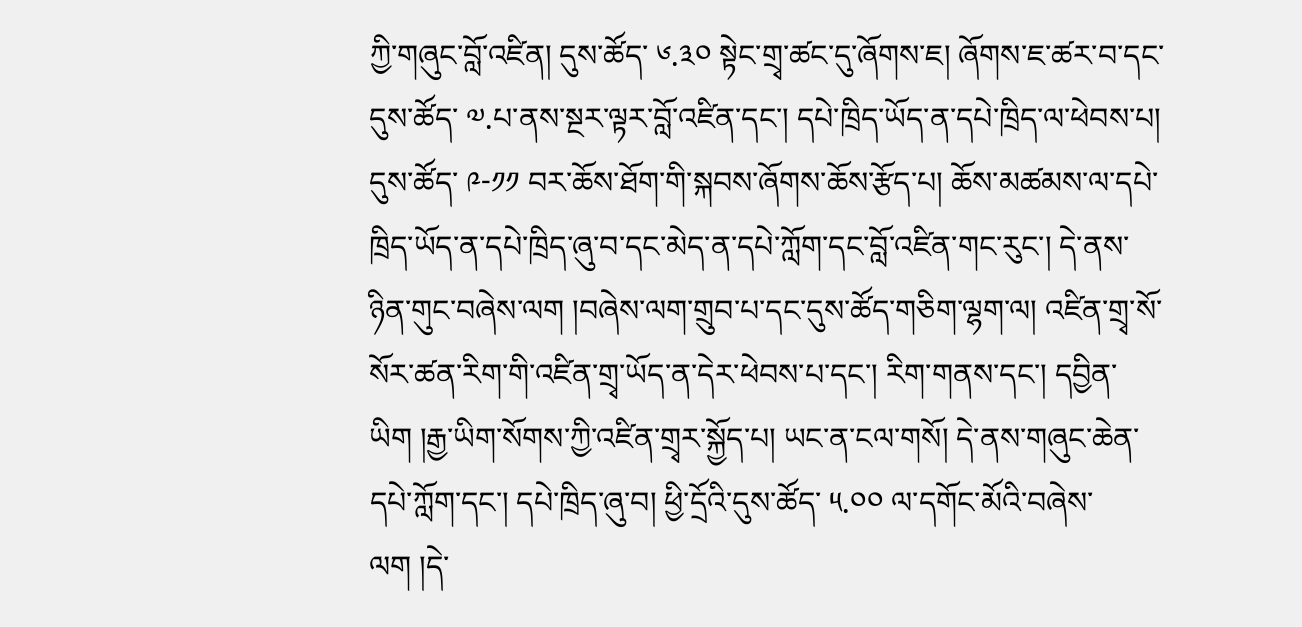ཀྱི་གཞུང་བློ་འཛིན། དུས་ཚོད་ ༦.༣༠ སྟེང་གྲྭ་ཚང་དུ་ཞོགས་ཇ། ཞོགས་ཇ་ཚར་བ་དང་དུས་ཚོད་ ༧.པ་ནས་སྔར་ལྟར་བློ་འཛིན་དང་། དཔེ་ཁྲིད་ཡོད་ན་དཔེ་ཁྲིད་ལ་ཕེབས་པ། དུས་ཚོད་ ༩-༡༡ བར་ཆོས་ཐོག་གི་སྐབས་ཞོགས་ཆོས་རྩོད་པ། ཆོས་མཚམས་ལ་དཔེ་ཁྲིད་ཡོད་ན་དཔེ་ཁྲིད་ཞུ་བ་དང་མེད་ན་དཔེ་ཀློག་དང་བློ་འཛིན་གང་རུང་། དེ་ནས་ཉིན་གུང་བཞེས་ལག །བཞེས་ལག་གྲུབ་པ་དང་དུས་ཚོད་གཅིག་ལྷག་ལ། འཛིན་གྲྭ་སོ་སོར་ཚན་རིག་གི་འཛིན་གྲྭ་ཡོད་ན་དེར་ཕེབས་པ་དང་། རིག་གནས་དང་། དབྱིན་ཡིག །རྒྱ་ཡིག་སོགས་ཀྱི་འཛིན་གྲྭར་སྐྱོད་པ། ཡང་ན་ངལ་གསོ། དེ་ནས་གཞུང་ཆེན་དཔེ་ཀློག་དང་། དཔེ་ཁྲིད་ཞུ་བ། ཕྱི་དྲོའི་དུས་ཚོད་ ༥.༠༠ ལ་དགོང་མོའི་བཞེས་ལག །དེ་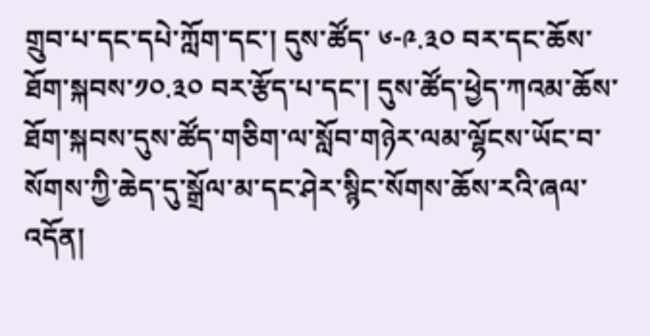གྲུབ་པ་དང་དཔེ་ཀློག་དང་། དུས་ཚོད་ ༦-༩.༣༠ བར་དང་ཆོས་ཐོག་སྐབས་༡༠.༣༠ བར་རྩོད་པ་དང་། དུས་ཚོད་ཕྱེད་ཀའམ་ཆོས་ཐོག་སྐབས་དུས་ཚོད་གཅིག་ལ་སློབ་གཉེར་ལམ་ལྷོངས་ཡོང་བ་སོགས་ཀྱི་ཆེད་དུ་སྒྲོལ་མ་དང་ཤེར་སྙིང་སོགས་ཆོས་རའི་ཞལ་འདོན།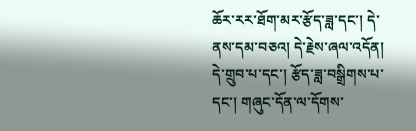ཆོར་རར་ཐོག་མར་རྩོད་ཟླ་དང་། དེ་ནས་དམ་བཅའ། དེ་རྗེས་ཞལ་འདོན། དེ་གྲུབ་པ་དང་། རྩོད་ཟླ་བསྒྲིགས་པ་དང་། གཞུང་དོན་ལ་དོགས་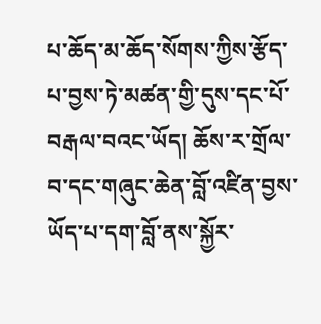པ་ཆོད་མ་ཆོད་སོགས་ཀྱིས་རྩོད་པ་བྱས་ཏེ་མཚན་གྱི་དུས་དང་པོ་བརྒལ་བའང་ཡོད། ཆོས་ར་གྲོལ་བ་དང་གཞུང་ཆེན་བློ་འཛིན་བྱས་ཡོད་པ་དག་བློ་ནས་སྐྱོར་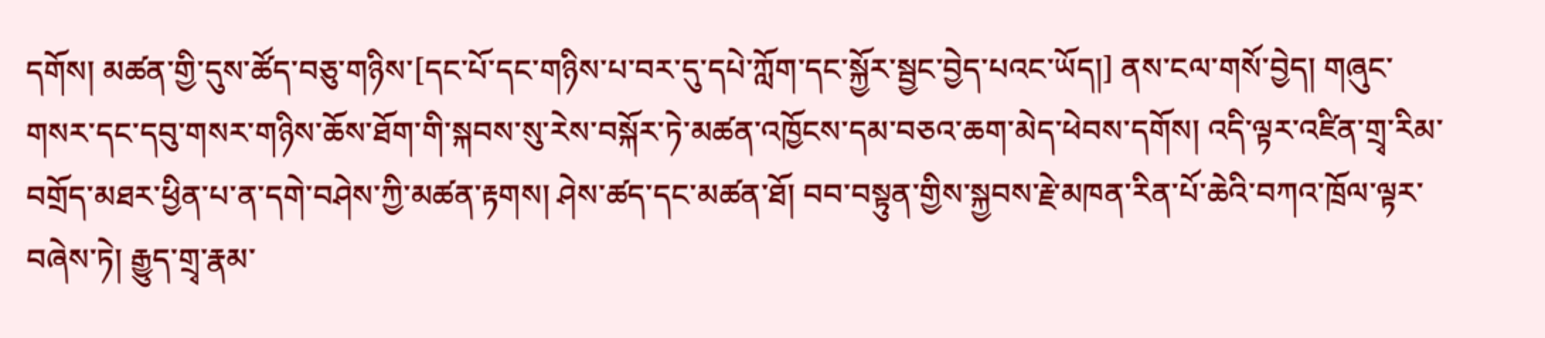དགོས། མཚན་གྱི་དུས་ཚོད་བཅུ་གཉིས་[དང་པོ་དང་གཉིས་པ་བར་དུ་དཔེ་ཀློག་དང་སྐྱོར་སྦྱང་བྱེད་པའང་ཡོད།] ནས་ངལ་གསོ་བྱེད། གཞུང་གསར་དང་དབུ་གསར་གཉིས་ཆོས་ཐོག་གི་སྐབས་སུ་རེས་བསྐོར་ཏེ་མཚན་འཁྱོངས་དམ་བཅའ་ཆག་མེད་ཕེབས་དགོས། འདི་ལྟར་འཛིན་གྲྭ་རིམ་བགྲོད་མཐར་ཕྱིན་པ་ན་དགེ་བཤེས་ཀྱི་མཚན་རྟགས། ཤེས་ཚད་དང་མཚན་ཐོ། བབ་བསྟུན་གྱིས་སྐྱབས་རྗེ་མཁན་རིན་པོ་ཆེའི་བཀའ་ཁྲོལ་ལྟར་བཞེས་ཏེ། རྒྱུད་གྲྭ་རྣམ་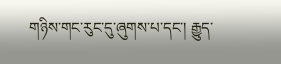གཉིས་གང་རུང་དུ་ཞུགས་པ་དང་། རྒྱུད་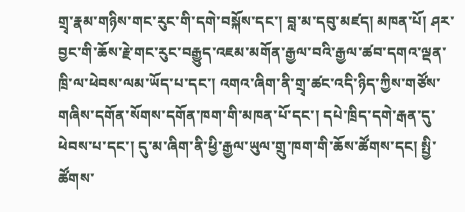གྲྭ་རྣམ་གཉིས་གང་རུང་གི་དགེ་བསྐོས་དང་། བླ་མ་དབུ་མཛད། མཁན་པོ། ཤར་བྱང་གི་ཆོས་རྗེ་གང་རུང་བརྒྱུད་འཇམ་མགོན་རྒྱལ་བའི་རྒྱལ་ཚབ་དགའ་ལྡན་ཁྲི་ལ་ཕེབས་ལམ་ཡོད་པ་དང་། འགའ་ཞིག་ནི་གྲྭ་ཚང་འདི་ཉིད་ཀྱིས་གཙོས་གཞིས་དགོན་སོགས་དགོན་ཁག་གི་མཁན་པོ་དང་། དཔེ་ཁྲིད་དགེ་རྒན་དུ་ཕེབས་པ་དང་། དུ་མ་ཞིག་ནི་ཕྱི་རྒྱལ་ཡུལ་གྲུ་ཁག་གི་ཆོས་ཚོགས་དང། སྤྱི་ཚོགས་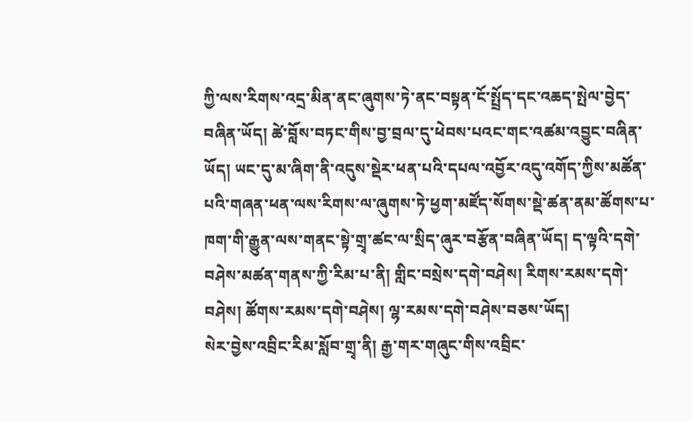ཀྱི་ལས་རིགས་འདྲ་མིན་ནང་ཞུགས་ཏེ་ནང་བསྟན་ངོ་སྤྲོད་དང་འཆད་སྤེལ་བྱེད་བཞིན་ཡོད། ཚེ་བློས་བཏང་གིས་བྱ་བྲལ་དུ་ཕེབས་པའང་གང་འཚམ་འབྱུང་བཞིན་ཡོད། ཡང་དུ་མ་ཞིག་ནི་འདུས་སྡེར་ཕན་པའི་དཔལ་འབྱོར་འདུ་འགོད་ཀྱིས་མཚོན་པའི་གཞན་ཕན་ལས་རིགས་ལ་ཞུགས་ཏེ་ཕྱག་མཛོད་སོགས་སྡེ་ཚན་ནམ་ཚོགས་པ་ཁག་གི་རྒྱུན་ལས་གནང་སྟེ་གྲྭ་ཚང་ལ་སྲིད་ཞུར་བརྩོན་བཞིན་ཡོད། ད་ལྟའི་དགེ་བཤེས་མཚན་གནས་ཀྱི་རིམ་པ་ནི། གླིང་བསྲེས་དགེ་བཤེས། རིགས་རམས་དགེ་བཤེས། ཚོགས་རམས་དགེ་བཤེས། ལྷ་རམས་དགེ་བཤེས་བཅས་ཡོད།
སེར་བྱེས་འབྲིང་རིམ་སློབ་གྲྭ་ནི། རྒྱ་གར་གཞུང་གིས་འབྲིང་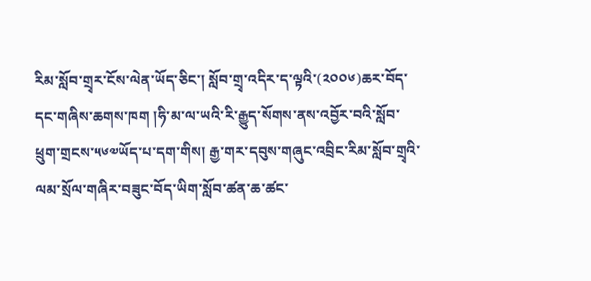རིམ་སློབ་གྲྭར་ངོས་ལེན་ཡོད་ཅིང་། སློབ་གྲྭ་འདིར་ད་ལྟའི་(༢༠༠༦)ཆར་བོད་དང་གཞིས་ཆགས་ཁག །ཧི་མ་ལ་ཡའི་རི་རྒྱུད་སོགས་ནས་འབྱོར་བའི་སློབ་ཕྲུག་གྲངས་༥༦༧ཡོད་པ་དག་གིས། རྒྱ་གར་དབུས་གཞུང་འབྲིང་རིམ་སློབ་གྲྭའི་ལམ་སྲོལ་གཞིར་བཟུང་བོད་ཡིག་སློབ་ཚན་ཆ་ཚང་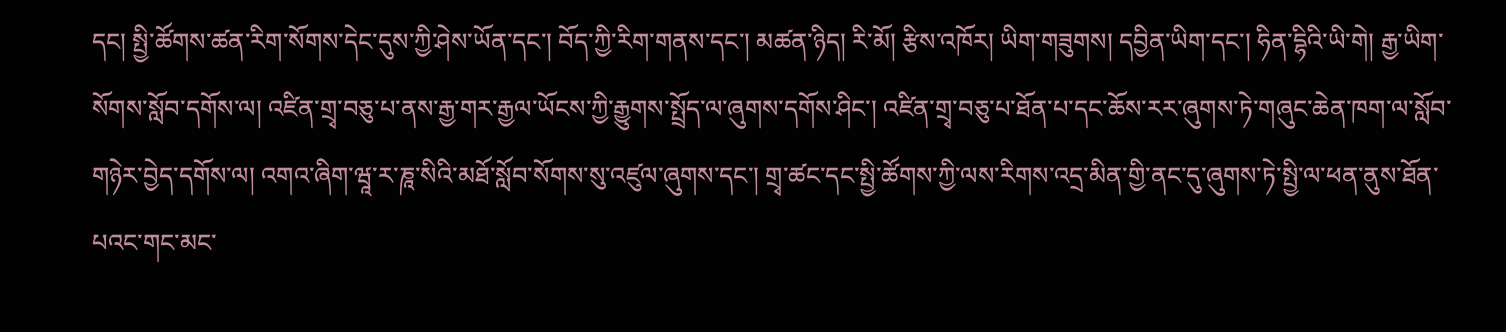དང། སྤྱི་ཚོགས་ཚན་རིག་སོགས་དེང་དུས་ཀྱི་ཤེས་ཡོན་དང་། བོད་ཀྱི་རིག་གནས་དང་། མཚན་ཉིད། རི་མོ། རྩིས་འཁོར། ཡིག་གཟུགས། དབྱིན་ཡིག་དང་། ཧིན་དྷིའི་ཡི་གེ། རྒྱ་ཡིག་སོགས་སློབ་དགོས་ལ། འཛིན་གྲྭ་བཅུ་པ་ནས་རྒྱ་གར་རྒྱལ་ཡོངས་ཀྱི་རྒྱུགས་སྤྲོད་ལ་ཞུགས་དགོས་ཤིང་། འཛིན་གྲྭ་བཅུ་པ་ཐོན་པ་དང་ཆོས་རར་ཞུགས་ཏེ་གཞུང་ཆེན་ཁག་ལ་སློབ་གཉེར་བྱེད་དགོས་ལ། འགའ་ཞིག་ཝཱ་ར་ཎཱ་སིའི་མཐོ་སློབ་སོགས་སུ་འཛུལ་ཞུགས་དང་། གྲྭ་ཚང་དང་སྤྱི་ཚོགས་ཀྱི་ལས་རིགས་འདྲ་མིན་གྱི་ནང་དུ་ཞུགས་ཏེ་སྤྱི་ལ་ཕན་ནུས་ཐོན་པའང་གང་མང་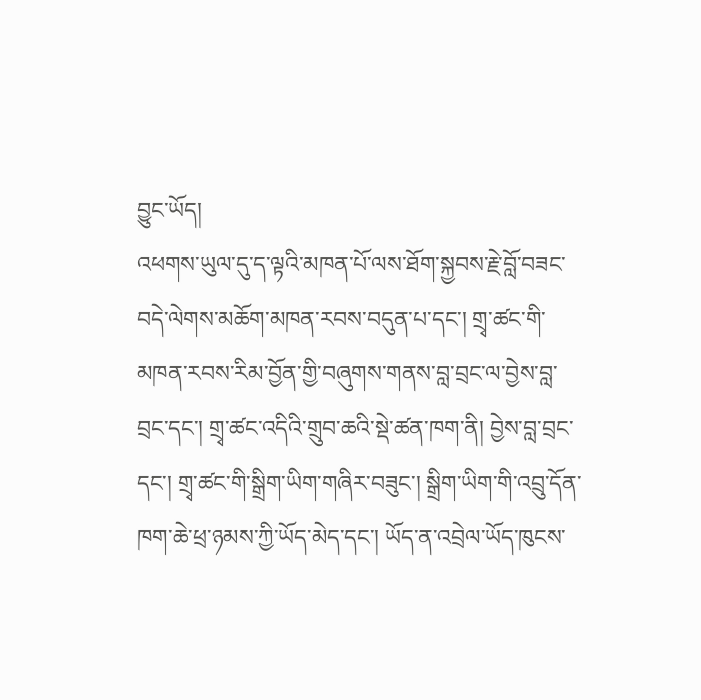བྱུང་ཡོད།
འཕགས་ཡུལ་དུ་ད་ལྟའི་མཁན་པོ་ལས་ཐོག་སྐྱབས་རྗེ་བློ་བཟང་བདེ་ལེགས་མཆོག་མཁན་རབས་བདུན་པ་དང་། གྲྭ་ཚང་གི་མཁན་རབས་རིམ་བྱོན་གྱི་བཞུགས་གནས་བླ་བྲང་ལ་བྱེས་བླ་བྲང་དང་། གྲྭ་ཚང་འདིའི་གྲུབ་ཆའི་སྡེ་ཚན་ཁག་ནི། བྱེས་བླ་བྲང་དང་། གྲྭ་ཚང་གི་སྒྲིག་ཡིག་གཞིར་བཟུང་། སྒྲིག་ཡིག་གི་འབྲུ་དོན་ཁག་ཆེ་ཕྲ་ཉམས་ཀྱི་ཡོད་མེད་དང་། ཡོད་ན་འབྲེལ་ཡོད་ཁུངས་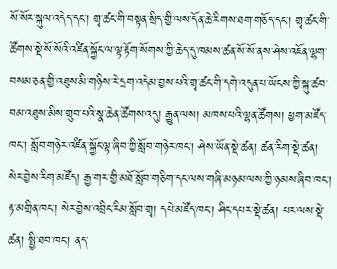སོ་སོར་སྐུལ་འདེད་དང་། གྲྭ་ཚང་གི་བསྟན་སྲིད་གྱི་ལས་དོན་ཆེ་རིགས་ཐག་གཅོད་དང་། གྲྭ་ཚང་གི་ཚོགས་སྡེ་སོ་སོའི་འཛིན་སྐྱོང་ལ་ལྟ་རྟོག་སོགས་ཀྱི་ཆེད་དུ་ཁམས་ཚན་སོ་སོ་ནས་ཤེས་འཇོན་ལྷག་བསམ་ཅན་གྱི་འཐུས་མི་གཉིས་རེ་དྲག་འདེམ་བྱས་པའི་གྲྭ་ཚང་གི་དགེ་འདུན་པ་ཡོངས་ཀྱི་སྐུ་ཚབ་བམ་འཐུས་མིས་གྲུབ་པའི་སྣ་ཆེན་ཚོགས་འདུ། རྒྱུན་ལས། མཁས་པའི་ལྷན་ཚོགས། ཕྱག་མཛོད་ཁང་། སློབ་གཉེར་འཛིན་སྐྱོང་ལྟ་ཞིབ་ཀྱི་སློབ་གཉེར་ཁང་། ཤེས་ཡོན་སྡེ་ཚན། ཚན་རིག་སྡེ་ཚན། སེར་བྱེས་རིག་མཛོད། རྒྱ་གར་གྱི་མཐོ་སློབ་གཅིག་དང་ལས་གཞི་མཉམ་ལས་ཀྱི་ཉམས་ཞིབ་ཁང་། རྟ་མགྲིན་ཁང་། སེར་བྱེས་འབྲིང་རིམ་སློབ་གྲྭ། དཔེ་མཛོད་ཁང་། ཤིང་དཔར་སྡེ་ཚན། པར་ལས་སྡེ་ཚན། སྤྱི་ཐབ་ཁང་། ནད་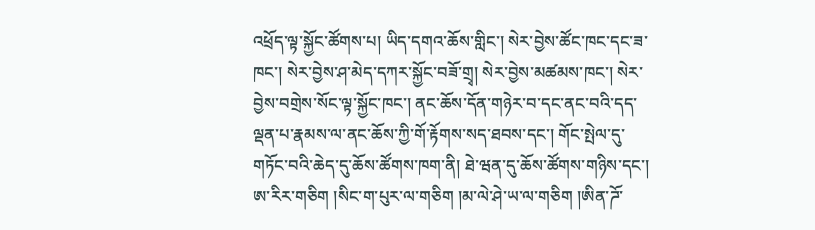འཕྲོད་ལྟ་སྐྱོང་ཚོགས་པ། ཡིད་དགའ་ཆོས་གླིང་། སེར་བྱེས་ཚོང་ཁང་དང་ཟ་ཁང་། སེར་བྱེས་ཤ་མེད་དཀར་སྐྱོང་བཟོ་གྲྭ། སེར་བྱེས་མཚམས་ཁང་། སེར་བྱེས་བགྲེས་སོང་ལྟ་སྐྱོང་ཁང་། ནང་ཆོས་དོན་གཉེར་བ་དང་ནང་བའི་དད་ལྡན་པ་རྣམས་ལ་ནང་ཆོས་ཀྱི་གོ་རྟོགས་སད་ཐབས་དང་། གོང་སྤེལ་དུ་གཏོང་བའི་ཆེད་དུ་ཆོས་ཚོགས་ཁག་ནི། ཐེ་ཝན་དུ་ཆོས་ཚོགས་གཉིས་དང་། ཨ་རིར་གཅིག །སིང་ག་པུར་ལ་གཅིག །མ་ལེ་ཤེ་ཡ་ལ་གཅིག །ཨིན་ཌོ་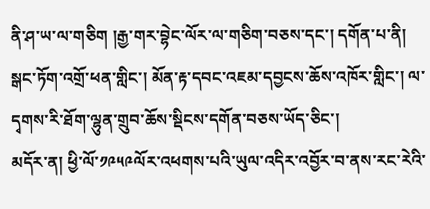ནི་ཤ་ཡ་ལ་གཅིག །རྒྱ་གར་བྷེང་ལོར་ལ་གཅིག་བཅས་དང་། དགོན་པ་ནི། སྒང་ཏོག་འགྲོ་ཕན་གླིང་། མོན་རྟ་དབང་འཇམ་དབྱངས་ཆོས་འཁོར་གླིང་། ལ་དྭགས་རི་ཐོག་ལྷུན་གྲུབ་ཆོས་སྡིངས་དགོན་བཅས་ཡོད་ཅིང་།
མདོར་ན། ཕྱི་ལོ་༡༩༥༩ལོར་འཕགས་པའི་ཡུལ་འདིར་འབྱོར་བ་ནས་རང་རེའི་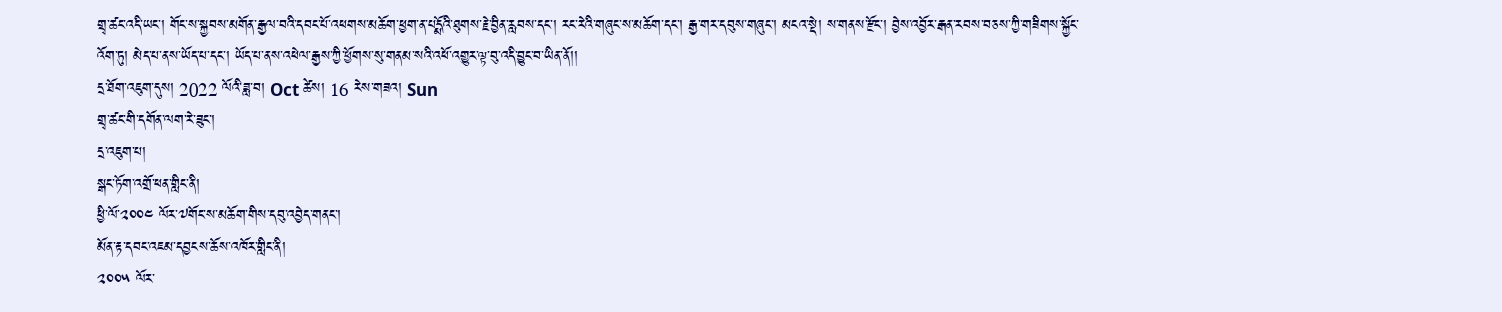གྲྭ་ཚང་འདི་ཡང་། གོང་ས་སྐྱབས་མགོན་རྒྱལ་བའི་དབང་པོ་འཕགས་མཆོག་ཕྱག་ན་པདྨོའི་ཐུགས་རྗེ་བྱིན་རླབས་དང་། རང་རེའི་གཞུང་ས་མཆོག་དང་། རྒྱ་གར་དབུས་གཞུང་། མངའ་སྡེ། ས་གནས་རྫོང་། བྱེས་འབྱོར་རྒན་རབས་བཅས་ཀྱི་གཟིགས་སྐྱོང་འོག་ཏུ། མེད་པ་ནས་ཡོད་པ་དང་། ཡོད་པ་ནས་འཕེལ་རྒྱས་ཀྱི་ཕྱོགས་སུ་གནམ་སའི་འཕོ་འགྱུར་ལྟ་བུ་འདི་བྱུང་བ་ཡིན་ནོ།།
དྲ་ཐོག་འཇུག་དུས། 2022 ལོའི་ཟླ་བ། Oct ཚེས། 16 རེས་གཟའ། Sun
གྲྭ་ཚང་གི་དགོན་ལག་རེ་ཟུང་།
དྲ་འཇུག་པ།
སྒང་ཏོག་འགྲོ་ཕན་གླིང་ནི།
ཕྱི་ལོ་༢༠༠༤ ལོར་༧གོང་ས་མཆོག་གིས་དབུ་འབྱེད་གནང་།
མོན་རྟ་དབང་འཇམ་དབྱངས་ཆོས་འཁོར་གླིང་ནི།
༢༠༠༥ ལོར་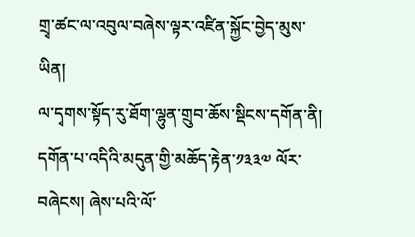གྲྭ་ཚང་ལ་འབུལ་བཞེས་ལྟར་འཛིན་སྐྱོང་བྱེད་མུས་ཡིན།
ལ་དྭགས་སྟོད་རུ་ཐོག་ལྷུན་གྲུབ་ཆོས་སྡིངས་དགོན་ནི།
དགོན་པ་འདིའི་མདུན་གྱི་མཆོད་རྟེན་༡༣༣༧ ལོར་བཞེངས། ཞེས་པའི་ལོ་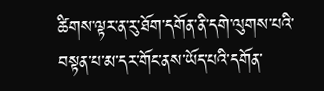ཚིགས་ལྟར་ན་རུ་ཐོག་དགོན་ནི་དགེ་ལུགས་པའི་བསྟན་པ་མ་དར་གོང་ནས་ཡོད་པའི་དགོན་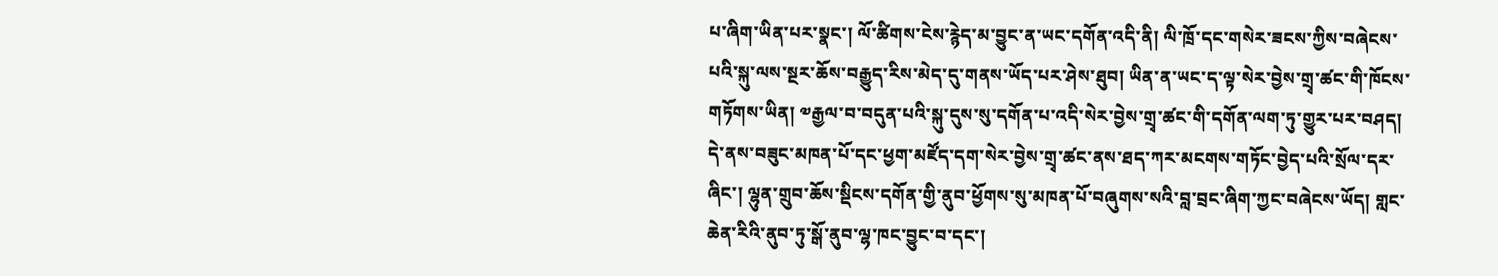པ་ཞིག་ཡིན་པར་སྣང་། ལོ་ཚིགས་ངེས་རྙེད་མ་བྱུང་ན་ཡང་དགོན་འདི་ནི། ལི་ཁྲོ་དང་གསེར་ཟངས་ཀྱིས་བཞེངས་པའི་སྐུ་ལས་སྔར་ཆོས་བརྒྱུད་རིས་མེད་དུ་གནས་ཡོད་པར་ཤེས་ཐུབ། ཡིན་ན་ཡང་ད་ལྟ་སེར་བྱེས་གྲྭ་ཚང་གི་ཁོངས་གཏོགས་ཡིན། ༧རྒྱལ་བ་བདུན་པའི་སྐུ་དུས་སུ་དགོན་པ་འདི་སེར་བྱེས་གྲྭ་ཚང་གི་དགོན་ལག་ཏུ་གྱུར་པར་བཤད། དེ་ནས་བཟུང་མཁན་པོ་དང་ཕྱག་མཛོད་དག་སེར་བྱེས་གྲྭ་ཚང་ནས་ཐད་ཀར་མངགས་གཏོང་བྱེད་པའི་སྲོལ་དར་ཞིང་། ལྷུན་གྲུབ་ཆོས་སྡིངས་དགོན་གྱི་ནུབ་ཕྱོགས་སུ་མཁན་པོ་བཞུགས་སའི་བླ་བྲང་ཞིག་ཀྱང་བཞེངས་ཡོད། གླང་ཆེན་རིའི་ནུབ་ཏུ་སྒོ་ནུབ་ལྷ་ཁང་བྱུང་བ་དང་།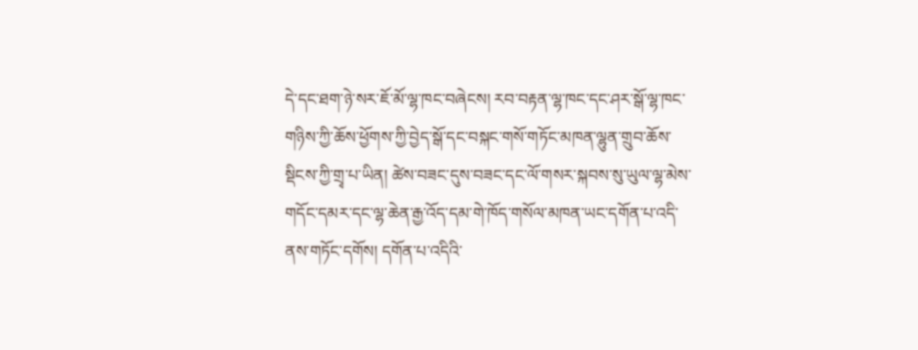དེ་དང་ཐག་ཉེ་སར་ཇོ་མོ་ལྷ་ཁང་བཞེངས། རབ་བརྟན་ལྷ་ཁང་དང་ཤར་སྒོ་ལྷ་ཁང་གཉིས་ཀྱི་ཆོས་ཕྱོགས་ཀྱི་བྱེད་སྒོ་དང་བསྐང་གསོ་གཏོང་མཁན་ལྷུན་གྲུབ་ཆོས་སྡིངས་ཀྱི་གྲྭ་པ་ཡིན། ཚེས་བཟང་དུས་བཟང་དང་ལོ་གསར་སྐབས་སུ་ཡུལ་ལྷ་མེས་གདོང་དམར་དང་ལྷ་ཆེན་རྒྱ་འོད་དམ་གེ་ཁོད་གསོལ་མཁན་ཡང་དགོན་པ་འདི་ནས་གཏོང་དགོས། དགོན་པ་འདིའི་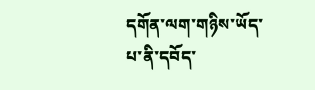དགོན་ལག་གཉིས་ཡོད་པ་ནི་དབོད་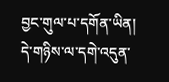བྱང་གུལ་པ་དགོན་ཡིན། དེ་གཉིས་ལ་དགེ་འདུན་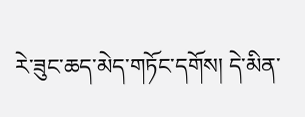རེ་ཟུང་ཆད་མེད་གཏོང་དགོས། དེ་མིན་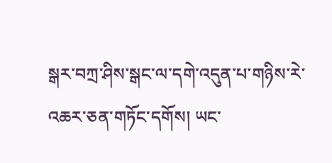སྒར་བཀྲ་ཤིས་སྒང་ལ་དགེ་འདུན་པ་གཉིས་རེ་འཆར་ཅན་གཏོང་དགོས། ཡང་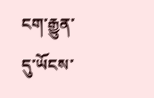ངག་རྒྱུན་དུ་ཡོངས་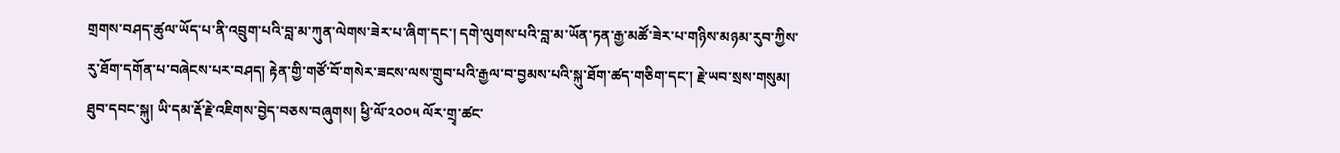གྲགས་བཤད་ཚུལ་ཡོད་པ་ནི་འབྲུག་པའི་བླ་མ་ཀུན་ལེགས་ཟེར་པ་ཞིག་དང་། དགེ་ལུགས་པའི་བླ་མ་ཡོན་ཏན་རྒྱ་མཚོ་ཟེར་པ་གཉིས་མཉམ་རུབ་ཀྱིས་རུ་ཐོག་དགོན་པ་བཞེངས་པར་བཤད། རྟེན་གྱི་གཙོ་བོ་གསེར་ཟངས་ལས་གྲུབ་པའི་རྒྱལ་བ་བྱམས་པའི་སྐུ་ཐོག་ཚད་གཅིག་དང་། རྗེ་ཡབ་སྲས་གསུམ། ཐུབ་དབང་སྐུ། ཡི་དམ་རྡོ་རྗེ་འཇིགས་བྱེད་བཅས་བཞུགས། ཕྱི་ལོ་༢༠༠༥ ལོར་གྲྭ་ཚང་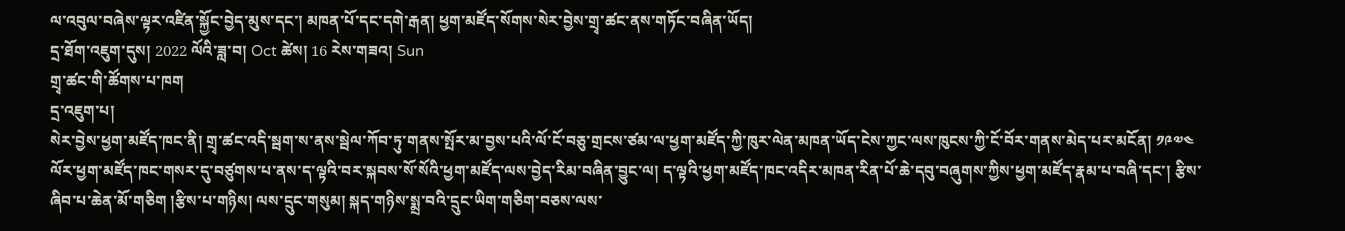ལ་འབུལ་བཞེས་ལྟར་འཛིན་སྐྱོང་བྱེད་མུས་དང་། མཁན་པོ་དང་དགེ་རྒན། ཕྱག་མཛོད་སོགས་སེར་བྱེས་གྲྭ་ཚང་ནས་གཏོང་བཞིན་ཡོད།
དྲ་ཐོག་འཇུག་དུས། 2022 ལོའི་ཟླ་བ། Oct ཚེས། 16 རེས་གཟའ། Sun
གྲྭ་ཚང་གི་ཚོགས་པ་ཁག
དྲ་འཇུག་པ།
སེར་བྱེས་ཕྱག་མཛོད་ཁང་ནི། གྲྭ་ཚང་འདི་སྦག་ས་ནས་སྦེལ་ཀོབ་ཏུ་གནས་སྤོར་མ་བྱས་པའི་ལོ་ངོ་བཅུ་གྲངས་ཙམ་ལ་ཕྱག་མཛོད་ཀྱི་ཁུར་ལེན་མཁན་ཡོད་ངེས་ཀྱང་ལས་ཁུངས་ཀྱི་ངོ་བོར་གནས་མེད་པར་མངོན། ༡༩༧༤ ལོར་ཕྱག་མཛོད་ཁང་གསར་དུ་བཙུགས་པ་ནས་ད་ལྟའི་བར་སྐབས་སོ་སོའི་ཕྱག་མཛོད་ལས་བྱེད་རིམ་བཞིན་བྱུང་ལ། ད་ལྟའི་ཕྱག་མཛོད་ཁང་འདིར་མཁན་རིན་པོ་ཆེ་དབུ་བཞུགས་ཀྱིས་ཕྱག་མཛོད་རྣམ་པ་བཞི་དང་། རྩིས་ཞིབ་པ་ཆེན་མོ་གཅིག །རྩིས་པ་གཉིས། ལས་དྲུང་གསུམ། སྐད་གཉིས་སྨྲ་བའི་དྲུང་ཡིག་གཅིག་བཅས་ལས་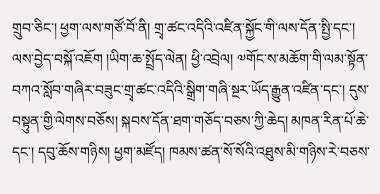གྲུབ་ཅིང་། ཕྱག་ལས་གཙོ་བོ་ནི། གྲྭ་ཚང་འདིའི་འཛིན་སྐྱོང་གི་ལས་དོན་སྤྱི་དང་། ལས་བྱེད་བསྐོ་འཇོག །ཡིག་ཆ་སྤྲོད་ལེན། ཕྱི་འབྲེལ། ༧གོང་ས་མཆོག་གི་ལམ་སྟོན་བཀའ་སློབ་གཞིར་བཟུང་གྲྭ་ཚང་འདིའི་སྒྲིག་གཞི་སྔར་ཡོད་རྒྱུན་འཛིན་དང་། དུས་བསྟུན་གྱི་ལེགས་བཅོས། སྐབས་དོན་ཐག་གཅོད་བཅས་ཀྱི་ཆེད། མཁན་རིན་པོ་ཆེ་དང་། དབུ་ཆོས་གཉིས། ཕྱག་མཛོད། ཁམས་ཚན་སོ་སོའི་འཐུས་མི་གཉིས་རེ་བཅས་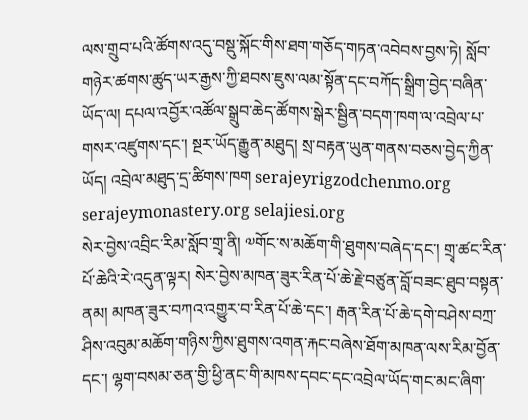ལས་གྲུབ་པའི་ཚོགས་འདུ་བསྡུ་སྐོང་གིས་ཐག་གཅོད་གཏན་འབེབས་བྱས་ཏེ། སློབ་གཉེར་ཚགས་ཚུད་ཡར་རྒྱས་ཀྱི་ཐབས་ཇུས་ལམ་སྟོན་དང་བཀོད་སྒྲིག་བྱེད་བཞིན་ཡོད་ལ། དཔལ་འབྱོར་འཚོལ་སྒྲུབ་ཆེད་ཚོགས་སྒེར་སྦྱིན་བདག་ཁག་ལ་འབྲེལ་པ་གསར་འཛུགས་དང་། སྔར་ཡོད་རྒྱུན་མཐུད། སྲ་བརྟན་ཡུན་གནས་བཅས་བྱེད་ཀྱིན་ཡོད། འབྲེལ་མཐུད་དྲ་ཚིགས་ཁག serajeyrigzodchenmo.org serajeymonastery.org selajiesi.org
སེར་བྱེས་འབྲིང་རིམ་སློབ་གྲྭ་ནི། ༧གོང་ས་མཆོག་གི་ཐུགས་བཞེད་དང་། གྲྭ་ཚང་རིན་པོ་ཆེའི་རེ་འདུན་ལྟར། སེར་བྱེས་མཁན་ཟུར་རིན་པོ་ཆེ་རྗེ་བཙུན་བློ་བཟང་ཐུབ་བསྟན་ནམ། མཁན་ཟུར་བཀའ་འགྱུར་བ་རིན་པོ་ཆེ་དང་། རྒན་རིན་པོ་ཆེ་དགེ་བཤེས་བཀྲ་ཤིས་འབུམ་མཆོག་གཉིས་ཀྱིས་ཐུགས་འགན་རྐང་བཞེས་ཐོག་མཁན་ལས་རིམ་བྱོན་དང་། ལྷག་བསམ་ཅན་གྱི་ཕྱི་ནང་གི་མཁས་དབང་དང་འབྲེལ་ཡོད་གང་མང་ཞིག་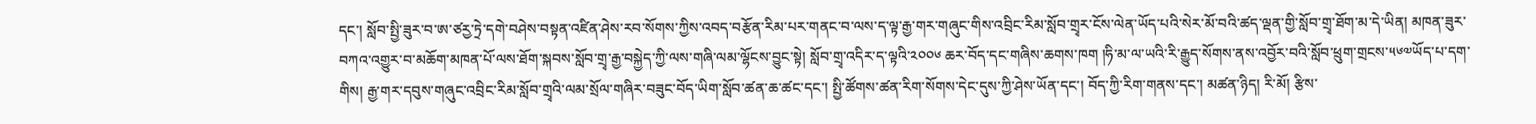དང་། སློབ་སྤྱི་ཟུར་བ་ཨ་ཙརྱ་ཏྲེ་དགེ་བཤེས་བསྟན་འཛིན་ཤེས་རབ་སོགས་ཀྱིས་འབད་བརྩོན་རིམ་པར་གནང་བ་ལས་ད་ལྟ་རྒྱ་གར་གཞུང་གིས་འབྲིང་རིམ་སློབ་གྲྭར་ངོས་ལེན་ཡོད་པའི་སེར་མོ་བའི་ཚད་ལྡན་གྱི་སློབ་གྲྭ་ཐོག་མ་དེ་ཡིན། མཁན་ཟུར་བཀའ་འགྱུར་བ་མཆོག་མཁན་པོ་ལས་ཐོག་སྐབས་སློབ་གྲྭ་རྒྱ་བསྐྱེད་ཀྱི་ལས་གཞི་ལམ་ལྷོངས་བྱུང་སྟེ། སློབ་གྲྭ་འདིར་ད་ལྟའི་༢༠༠༦ ཆར་བོད་དང་གཞིས་ཆགས་ཁག །ཧི་མ་ལ་ཡའི་རི་རྒྱུད་སོགས་ནས་འབྱོར་བའི་སློབ་ཕྲུག་གྲངས་༥༦༧ཡོད་པ་དག་གིས། རྒྱ་གར་དབུས་གཞུང་འབྲིང་རིམ་སློབ་གྲྭའི་ལམ་སྲོལ་གཞིར་བཟུང་བོད་ཡིག་སློབ་ཚན་ཆ་ཚང་དང་། སྤྱི་ཚོགས་ཚན་རིག་སོགས་དེང་དུས་ཀྱི་ཤེས་ཡོན་དང་། བོད་ཀྱི་རིག་གནས་དང་། མཚན་ཉིད། རི་མོ། རྩིས་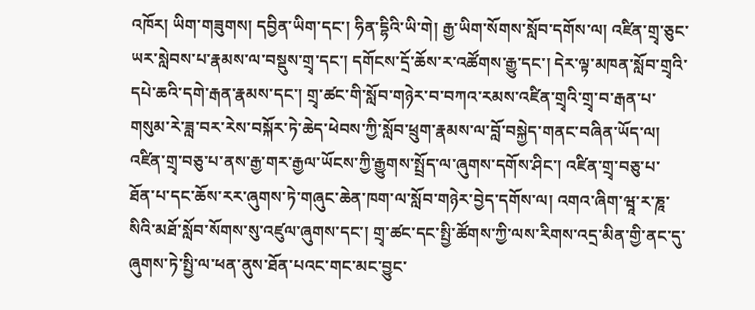འཁོར། ཡིག་གཟུགས། དབྱིན་ཡིག་དང་། ཧིན་དྷིའི་ཡི་གེ། རྒྱ་ཡིག་སོགས་སློབ་དགོས་ལ། འཛིན་གྲྭ་ཅུང་ཡར་སླེབས་པ་རྣམས་ལ་བསྡུས་གྲྭ་དང་། དགོངས་དྲོ་ཆོས་ར་འཚོགས་རྒྱུ་དང་། དེར་ལྟ་མཁན་སློབ་གྲྭའི་དཔེ་ཆའི་དགེ་རྒན་རྣམས་དང་། གྲྭ་ཚང་གི་སློབ་གཉེར་བ་བཀའ་རམས་འཛིན་གྲྭའི་གྲྭ་བ་རྒན་པ་གསུམ་རེ་ཟླ་བར་རེས་བསྐོར་ཏེ་ཆེད་ཕེབས་ཀྱི་སློབ་ཕྲུག་རྣམས་ལ་བློ་བསྐྱེད་གནང་བཞིན་ཡོད་ལ། འཛིན་གྲྭ་བཅུ་པ་ནས་རྒྱ་གར་རྒྱལ་ཡོངས་ཀྱི་རྒྱུགས་སྤྲོད་ལ་ཞུགས་དགོས་ཤིང་། འཛིན་གྲྭ་བཅུ་པ་ཐོན་པ་དང་ཆོས་རར་ཞུགས་ཏེ་གཞུང་ཆེན་ཁག་ལ་སློབ་གཉེར་བྱེད་དགོས་ལ། འགའ་ཞིག་ཝཱ་ར་ཎཱ་སིའི་མཐོ་སློབ་སོགས་སུ་འཛུལ་ཞུགས་དང་། གྲྭ་ཚང་དང་སྤྱི་ཚོགས་ཀྱི་ལས་རིགས་འདྲ་མིན་གྱི་ནང་དུ་ཞུགས་ཏེ་སྤྱི་ལ་ཕན་ནུས་ཐོན་པའང་གང་མང་བྱུང་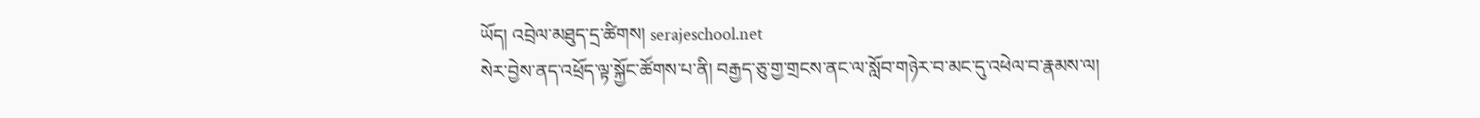ཡོད། འབྲེལ་མཐུད་དྲ་ཚིགས། serajeschool.net
སེར་བྱེས་ནད་འཕྲོད་ལྟ་སྐྱོང་ཚོགས་པ་ནི། བརྒྱད་ཅུ་གྱ་གྲངས་ནང་ལ་སློབ་གཉེར་བ་མང་དུ་འཕེལ་བ་རྣམས་ལ།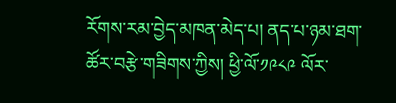རོགས་རམ་བྱེད་མཁན་མེད་པ། ནད་པ་ཉམ་ཐག་ཚོར་བརྩེ་གཟིགས་ཀྱིས། ཕྱི་ལོ་༡༩༨༩ ལོར་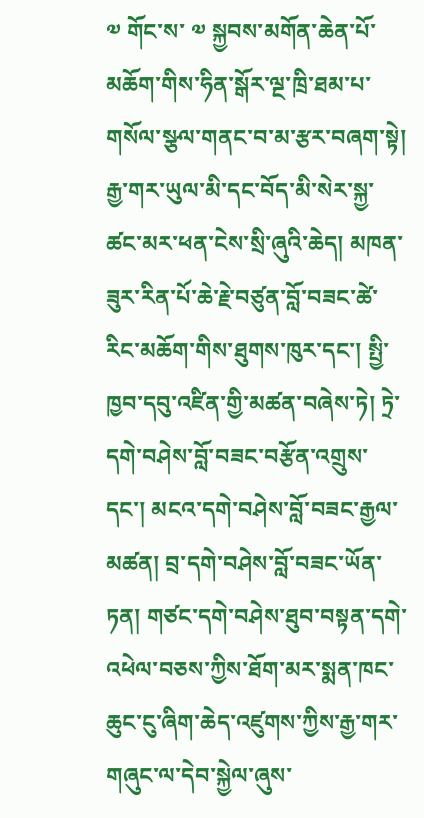༧ གོང་ས་ ༧ སྐྱབས་མགོན་ཆེན་པོ་མཆོག་གིས་ཧིན་སྒོར་ལྔ་ཁྲི་ཐམ་པ་གསོལ་སྩལ་གནང་བ་མ་རྩར་བཞག་སྟེ། རྒྱ་གར་ཡུལ་མི་དང་བོད་མི་སེར་སྐྱ་ཚང་མར་ཕན་ངེས་སྲི་ཞུའི་ཆེད། མཁན་ཟུར་རིན་པོ་ཆེ་རྗེ་བཙུན་བློ་བཟང་ཚེ་རིང་མཆོག་གིས་ཐུགས་ཁུར་དང་། སྤྱི་ཁྱབ་དབུ་འཛིན་གྱི་མཚན་བཞེས་ཏེ། ཏྲེ་དགེ་བཤེས་བློ་བཟང་བརྩོན་འགྲུས་དང་། མངའ་དགེ་བཤེས་བློ་བཟང་རྒྱལ་མཚན། བྲ་དགེ་བཤེས་བློ་བཟང་ཡོན་ཏན། གཙང་དགེ་བཤེས་ཐུབ་བསྟན་དགེ་འཕེལ་བཅས་ཀྱིས་ཐོག་མར་སྨན་ཁང་ཆུང་ངུ་ཞིག་ཆེད་འཛུགས་ཀྱིས་རྒྱ་གར་གཞུང་ལ་དེབ་སྐྱེལ་ཞུས་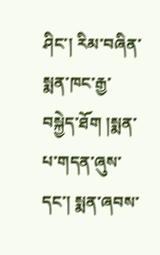ཤིང་། རིམ་བཞིན་སྨན་ཁང་རྒྱ་བསྐྱེད་ཐོག །སྨན་པ་གདན་ཞུས་དང་། སྨན་ཞབས་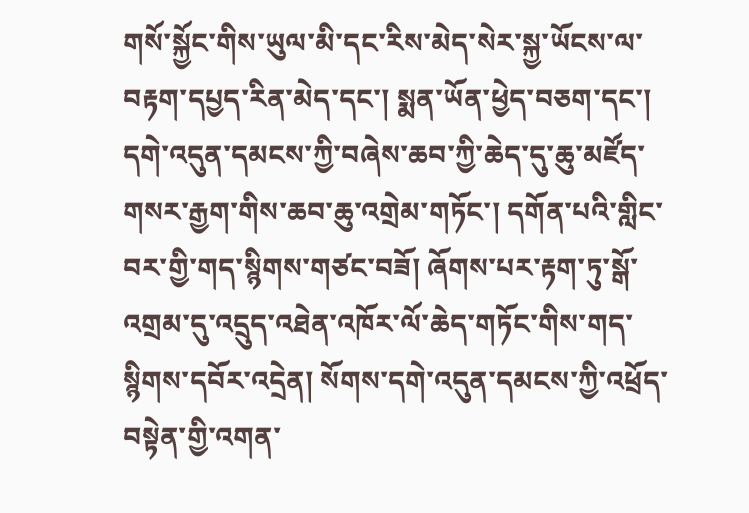གསོ་སྐྱོང་གིས་ཡུལ་མི་དང་རིས་མེད་སེར་སྐྱ་ཡོངས་ལ་བརྟག་དཔྱད་རིན་མེད་དང་། སྨན་ཡོན་ཕྱེད་བཅག་དང་། དགེ་འདུན་དམངས་ཀྱི་བཞེས་ཆབ་ཀྱི་ཆེད་དུ་ཆུ་མཛོད་གསར་རྒྱག་གིས་ཆབ་ཆུ་འགྲེམ་གཏོང་། དགོན་པའི་གླིང་བར་གྱི་གད་སྙིགས་གཙང་བཟོ། ཞོགས་པར་རྟག་ཏུ་སྒོ་འགྲམ་དུ་འདྲུད་འཐེན་འཁོར་ལོ་ཆེད་གཏོང་གིས་གད་སྙིགས་དབོར་འདྲེན། སོགས་དགེ་འདུན་དམངས་ཀྱི་འཕྲོད་བསྟེན་གྱི་འགན་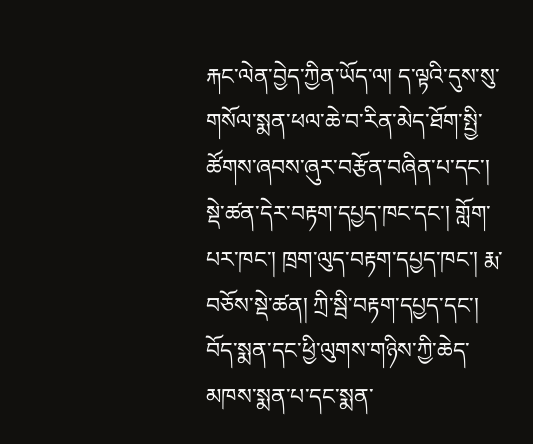རྐང་ལེན་བྱེད་ཀྱིན་ཡོད་ལ། ད་ལྟའི་དུས་སུ་གསོལ་སྨན་ཕལ་ཆེ་བ་རིན་མེད་ཐོག་སྤྱི་ཚོགས་ཞབས་ཞུར་བརྩོན་བཞིན་པ་དང་། སྡེ་ཚན་དེར་བརྟག་དཔྱད་ཁང་དང་། གློག་པར་ཁང་། ཁྲག་ལུད་བརྟག་དཔྱད་ཁང་། རྨ་བཅོས་སྡེ་ཚན། ཀྲི་སྦི་བརྟག་དཔྱད་དང་། བོད་སྨན་དང་ཕྱི་ལུགས་གཉིས་ཀྱི་ཆེད་མཁས་སྨན་པ་དང་སྨན་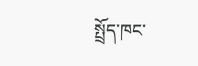སྤྲོད་ཁང་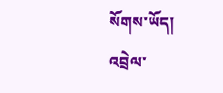སོགས་ཡོད། འབྲེལ་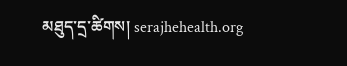མཐུད་དྲ་ཚིགས། serajhehealth.org